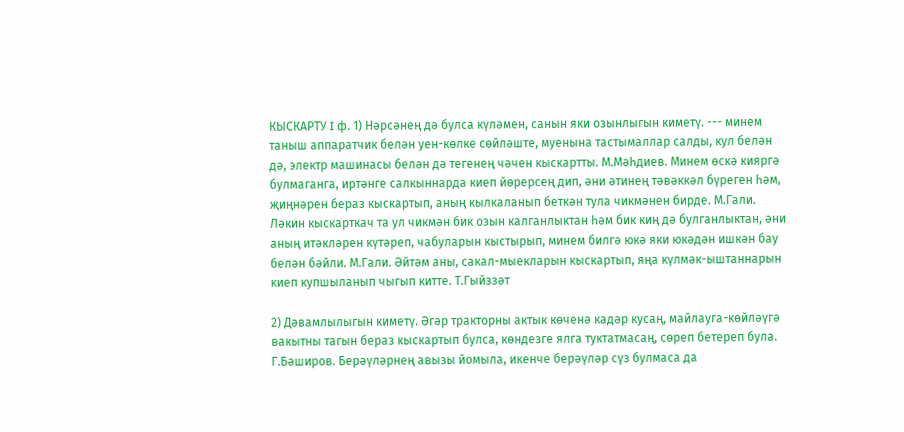КЫСКАРТУ I ф. 1) Нәрсәнең дә булса күләмен, санын яки озынлыгын киметү. --- минем таныш аппаратчик белән уен-көлке сөйләште, муенына тастымаллар салды, кул белән дә, электр машинасы белән дә тегенең чәчен кыскартты. М.Мәһдиев. Минем өскә кияргә булмаганга, иртәнге салкыннарда киеп йөрерсең дип, әни әтинең тәвәккәл бүреген һәм, җиңнәрен бераз кыскартып, аның кылкаланып беткән тула чикмәнен бирде. М.Гали. Ләкин кыскарткач та ул чикмән бик озын калганлыктан һәм бик киң дә булганлыктан, әни аның итәкләрен күтәреп, чабуларын кыстырып, минем билгә юкә яки юкәдән ишкән бау белән бәйли. М.Гали. Әйтәм аны, сакал-мыекларын кыскартып, яңа күлмәк-ыштаннарын киеп купшыланып чыгып китте. Т.Гыйззәт

2) Дәвамлылыгын киметү. Әгәр тракторны актык көченә кадәр кусаң, майлауга-көйләүгә вакытны тагын бераз кыскартып булса, көндезге ялга туктатмасаң, сөреп бетереп була. Г.Бәширов. Берәүләрнең авызы йомыла, икенче берәүләр сүз булмаса да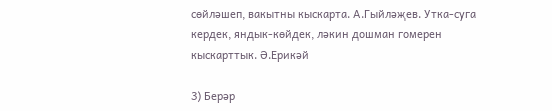сөйләшеп, вакытны кыскарта. А.Гыйләҗев. Утка-суга кердек, яндык-көйдек, ләкин дошман гомерен кыскарттык. Ә.Ерикәй

3) Берәр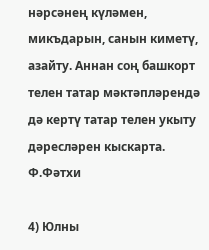нәрсәнең күләмен, микъдарын, санын киметү, азайту. Аннан соң башкорт телен татар мәктәпләрендә дә кертү татар телен укыту дәресләрен кыскарта. Ф.Фәтхи

4) Юлны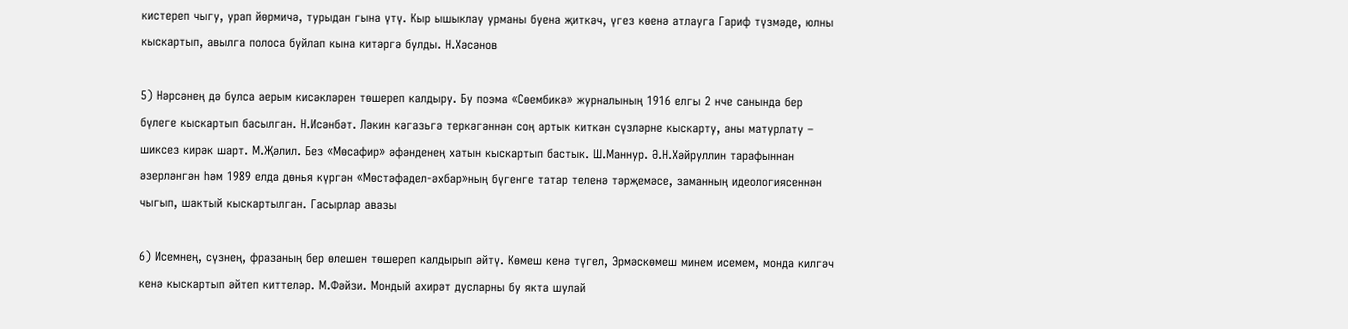кистереп чыгу, урап йөрмичә, турыдан гына үтү. Кыр ышыклау урманы буена җиткәч, үгез көенә атлауга Гариф түзмәде, юлны кыскартып, авылга полоса буйлап кына китәргә булды. Н.Хәсәнов

5) Нәрсәнең дә булса аерым кисәкләрен төшереп калдыру. Бу поэма «Сөембикә» журналының 1916 елгы 2 нче санында бер бүлеге кыскартып басылган. Н.Исәнбәт. Ләкин кәгазьгә теркәгәннән соң артык киткән сүзләрне кыскарту, аны матурлату – шиксез кирәк шарт. М.Җәлил. Без «Мөсафир» әфәнденең хатын кыскартып бастык. Ш.Маннур. Ә.Н.Хәйруллин тарафыннан әзерләнгән һәм 1989 елда дөнья күргән «Мөстәфадел-әхбар»ның бүгенге татар теленә тәрҗемәсе, заманның идеологиясеннән чыгып, шактый кыскартылган. Гасырлар авазы

6) Исемнең, сүзнең, фразаның бер өлешен төшереп калдырып әйтү. Көмеш кенә түгел, Эрмәскөмеш минем исемем, монда килгәч кенә кыскартып әйтеп киттеләр. М.Фәйзи. Мондый ахирәт дусларны бу якта шулай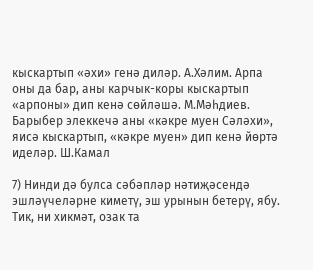кыскартып «әхи» генә диләр. А.Хәлим. Арпа оны да бар, аны карчык-коры кыскартып «арпоны» дип кенә сөйләшә. М.Мәһдиев. Барыбер элеккечә аны «кәкре муен Сәләхи», яисә кыскартып, «кәкре муен» дип кенә йөртә иделәр. Ш.Камал

7) Нинди дә булса сәбәпләр нәтиҗәсендә эшләүчеләрне киметү, эш урынын бетерү, ябу. Тик, ни хикмәт, озак та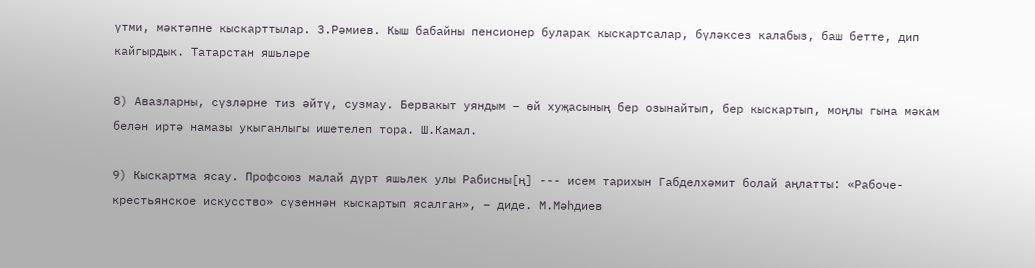үтми, мәктәпне кыскарттылар. З.Рәмиев. Кыш бабайны пенсионер буларак кыскартсалар, бүләксез калабыз, баш бетте, дип кайгырдык. Татарстан яшьләре

8) Авазларны, сүзләрне тиз әйтү, сузмау. Бервакыт уяндым – өй хуҗасының бер озынайтып, бер кыскартып, моңлы гына мәкам белән иртә намазы укыганлыгы ишетелеп тора. Ш.Камал.

9) Кыскартма ясау. Профсоюз малай дүрт яшьлек улы Рабисны[ң] --- исем тарихын Габделхәмит болай аңлатты: «Рабоче-крестьянское искусство» сүзеннән кыскартып ясалган», – диде. М.Мәһдиев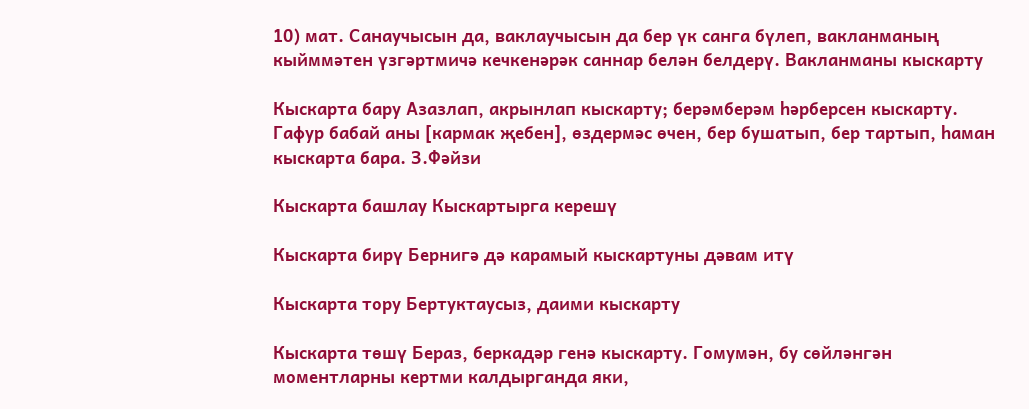10) мат. Санаучысын да, ваклаучысын да бер үк санга бүлеп, вакланманың кыйммәтен үзгәртмичә кечкенәрәк саннар белән белдерү. Вакланманы кыскарту

Кыскарта бару Азазлап, акрынлап кыскарту; берәмберәм һәрберсен кыскарту. Гафур бабай аны [кармак җебен], өздермәс өчен, бер бушатып, бер тартып, һаман кыскарта бара. З.Фәйзи

Кыскарта башлау Кыскартырга керешү

Кыскарта бирү Бернигә дә карамый кыскартуны дәвам итү

Кыскарта тору Бертуктаусыз, даими кыскарту

Кыскарта төшү Бераз, беркадәр генә кыскарту. Гомумән, бу сөйләнгән моментларны кертми калдырганда яки,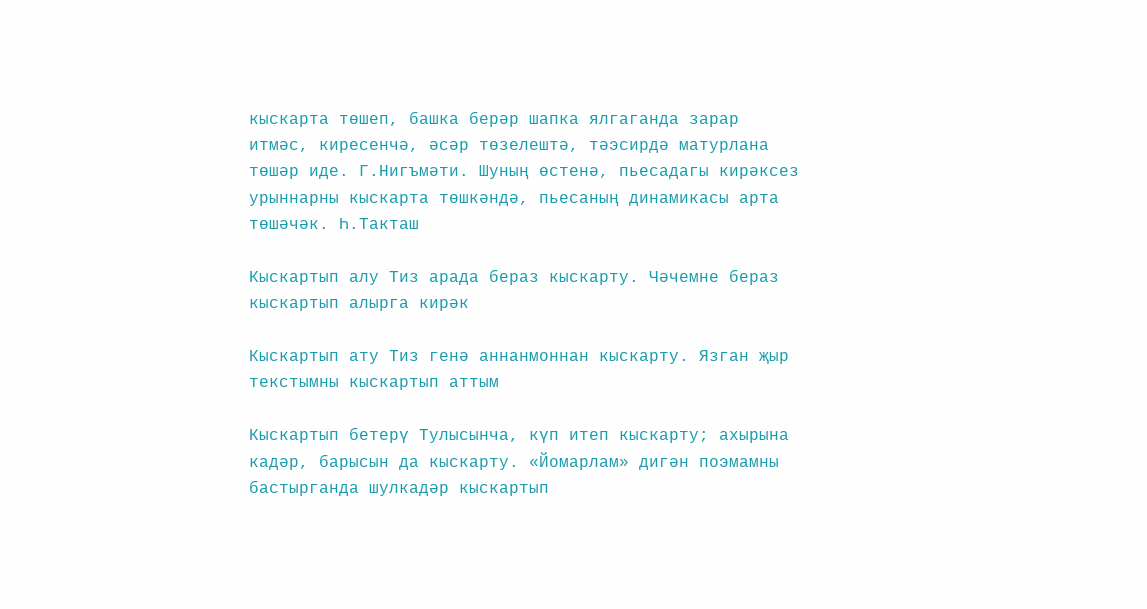кыскарта төшеп, башка берәр шапка ялгаганда зарар итмәс, киресенчә, әсәр төзелештә, тәэсирдә матурлана төшәр иде. Г.Нигъмәти. Шуның өстенә, пьесадагы кирәксез урыннарны кыскарта төшкәндә, пьесаның динамикасы арта төшәчәк. Һ.Такташ

Кыскартып алу Тиз арада бераз кыскарту. Чәчемне бераз кыскартып алырга кирәк

Кыскартып ату Тиз генә аннанмоннан кыскарту. Язган җыр текстымны кыскартып аттым

Кыскартып бетерү Тулысынча, күп итеп кыскарту; ахырына кадәр, барысын да кыскарту. «Йомарлам» дигән поэмамны бастырганда шулкадәр кыскартып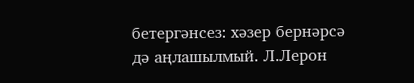бетергәнсез: хәзер бернәрсә дә аңлашылмый. Л.Лерон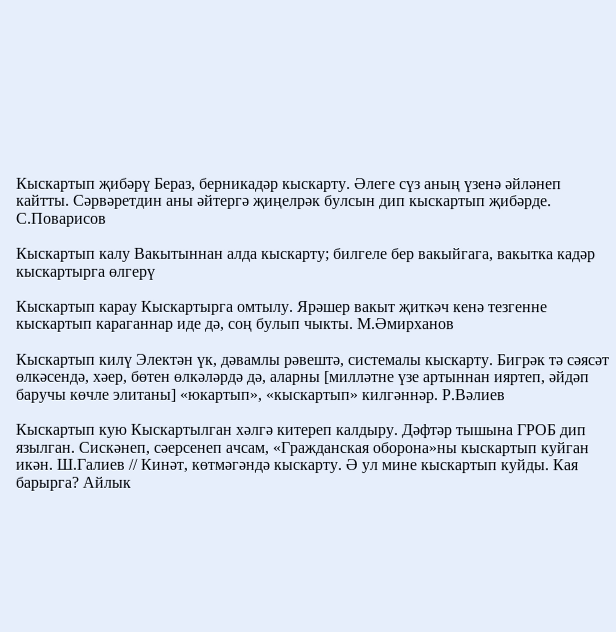Кыскартып җибәрү Бераз, берникадәр кыскарту. Әлеге сүз аның үзенә әйләнеп кайтты. Сәрвәретдин аны әйтергә җиңелрәк булсын дип кыскартып җибәрде. С.Поварисов

Кыскартып калу Вакытыннан алда кыскарту; билгеле бер вакыйгага, вакытка кадәр кыскартырга өлгерү

Кыскартып карау Кыскартырга омтылу. Ярәшер вакыт җиткәч кенә тезгенне кыскартып караганнар иде дә, соң булып чыкты. М.Әмирханов

Кыскартып килү Электән үк, дәвамлы рәвештә, системалы кыскарту. Бигрәк тә сәясәт өлкәсендә, хәер, бөтен өлкәләрдә дә, аларны [милләтне үзе артыннан ияртеп, әйдәп баручы көчле элитаны] «юкартып», «кыскартып» килгәннәр. Р.Вәлиев

Кыскартып кую Кыскартылган хәлгә китереп калдыру. Дәфтәр тышына ГРОБ дип язылган. Сискәнеп, сәерсенеп ачсам, «Гражданская оборона»ны кыскартып куйган икән. Ш.Галиев // Кинәт, көтмәгәндә кыскарту. Ә ул мине кыскартып куйды. Кая барырга? Айлык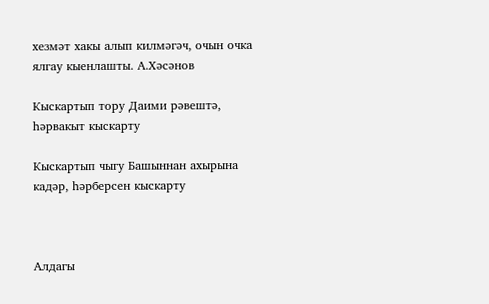хезмәт хакы алып килмәгәч, очын очка ялгау кыенлашты. А.Хәсәнов

Кыскартып тору Даими рәвештә, һәрвакыт кыскарту

Кыскартып чыгу Башыннан ахырына кадәр, һәрберсен кыскарту



Алдагы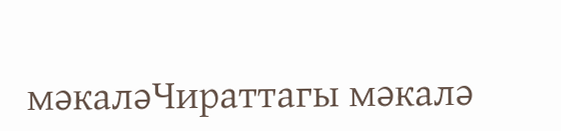мәкаләЧираттагы мәкалә